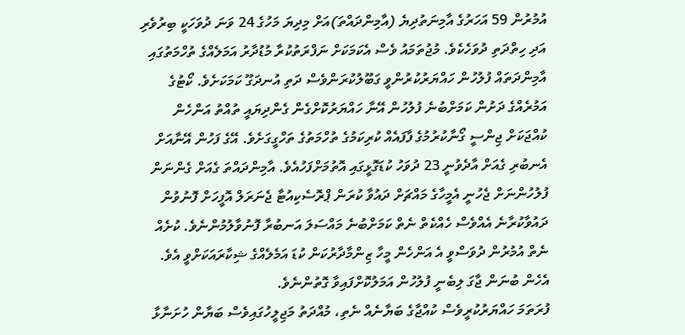އުމުރުން 59 އަހަރުގެ އާމިނަތުދިޔެ (އާމިންދައްތަ)އަށް މިދިޔަ މަހުގެ 24 ވަނަ ދުވަހަކީ ބިރުވެރި އަދި ހިތްދަތި ދުވަހެކެވެ. މުޖުތަމައު ވެސް އެކަމަކަށް ނަފްރަތުކުރާ މުޑުދާރު އަމަލެއްގެ ތުހްމަތުގައި އާމިންދަތައް ފުލުހުން ހައްޔަރުކުރުންވީ ގަބޫލުކުރަންވެސް ދަތި އުނދަގޫ ކަމަކަށެވެ. ކޯޓުގެ އަމުރެއްގެ ދަށުން ކަމަށްބުނެ ފުލުހުން އޭނާ ހައްޔަރުކޮށްގެން ގެންދިޔައީ ތުއްތު އަންހެން ކުއްޖަކަށް ޖިންސީ ގޯނާކުރުމުގެ ފާފައެއް ކުރިކަމުގެ ތުހްމަތުގެ ތަހްގީގަށެވެ. އޭގެ ފަހުން އޭނާއަށް އެނބުރި ގެއަށް އާދެވުނީ 23 ދުވަހު ކުޑަގޮޅީގައި އޮތުމަށްފަހުއެވެ. އާމިންދައްތަ ގެއަށް ގެންނަން ފުލުހުންނަށް ޖެހުނީ އެމީހާގެ މައްޗަށް ދައުވާ ކުރަން ޕްރޮސެކިއުޓާ ޖެނަރަލް އޮފީހަށް ފޮނުވުން ދައުވާކުރާނެ އެއްވެސް ހެއްކެތް ނެތް ކަމަށްބުނެ މައްސަލަ އަނބުރާ ފޮނުވާލުމުންނެވެ. ކުށެއް ނެތް އުމުރުން ދުވަސްވީ އެ އަންހެން މީހާ ޒިންމާދާރުކަން ކުޑަ އަމެލެއްގެ ޝިކާރައަކަށްވީ އެވެ. އެހެން ބުނަން ޖާގަ ލިބެނީ ފުލުހުން އަމަލުކޮށްފައިވާ ގޮތުންނެވެ.
ފުރަތަމަ ހައްޔަރުކުރީވެސް ކުއްޖާގެ ބަޔާނެއް ނެތި، މުއްދަތު މަޖިލީހުގައިވެސް ބަޔާން ހުށަނާޅާ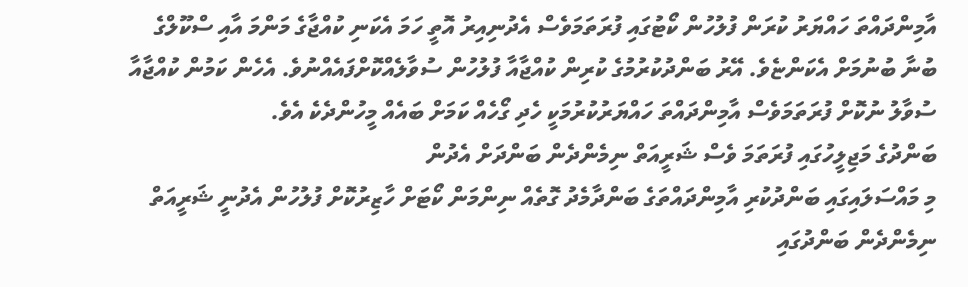އާމިންދައްތަ ހައްޔަރު ކުރަން ފުލުހުން ކޯޓުގައި ފުރަތަމަވެސް އެދުނިއިރު އޮތީ ހަމަ އެކަނި ކުއްޖާގެ މަންމަ އާއި ސްކޫލްގެ ބުނާ ބުނުމަށް އެކަންޏެވެ. އޭރު ބަންދުކުރުމުގެ ކުރިން ކުއްޖާއާ ފުލުހުން ސުވާލެއްކޮށްފައެއްނުވެ. އެހެން ކަމުން ކުއްޖާއާ ސުވާލު ނުކޮށް ފުރަތަމަވެސް އާމިންދައްތަ ހައްޔަރުކުރުމަކީ ހެދި ގޯހެއް ކަމަށް ބައެއް މީހުންދެކެ އެވެ.
ބަންދުގެ މަޖިލީހުގައި ފުރަތަމަ ވެސް ޝަރީއަތް ނިމެންދެން ބަންދަށް އެދުން
މި މައްސަލައިގައި ބަންދުކުރި އާމިންދައްތަގެ ބަންދާމެދު ގޮތެއް ނިންމަން ކޯޓަށް ހާޒިރުކޮށް ފުލުހުން އެދުނީ ޝަރީއަތް ނިމެންދެން ބަންދުގައި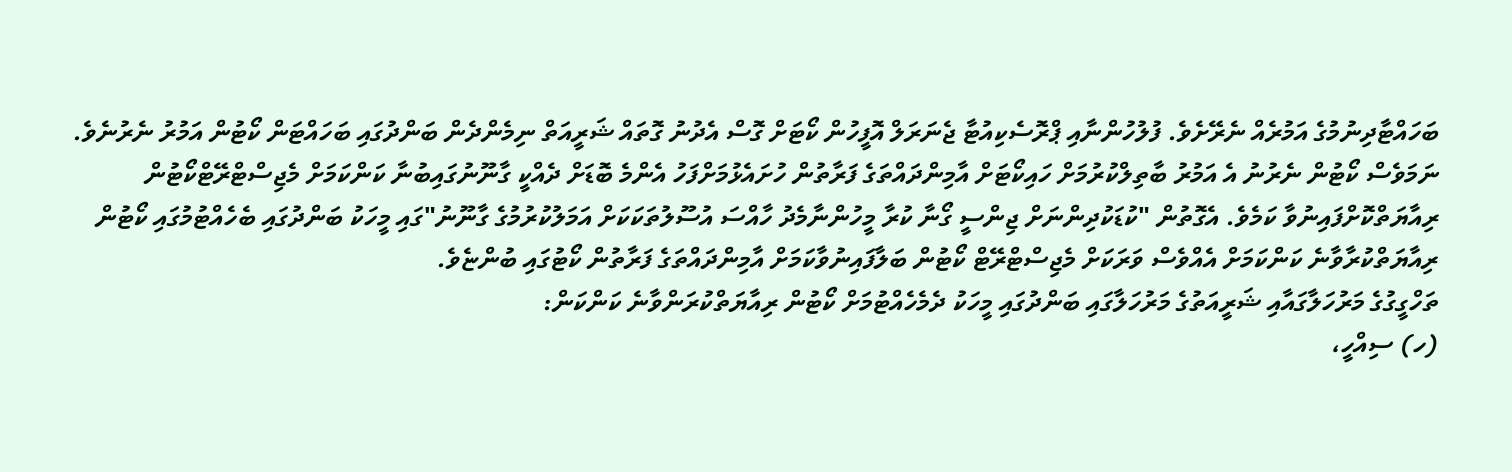ބަހައްޓާދިނުމުގެ އަމުރެއް ނެރޭށެވެ. ފުލުހުންނާއި ޕްރޮސެކިއުޓާ ޖެނަރަލް އޮފީހުން ކޯޓަށް ގޮސް އެދުނު ގޮތައް ޝަރީއަތް ނިމެންދެން ބަންދުގައި ބަހައްޓަން ކޯޓުން އަމުރު ނެރުނެވެ. ނަމަވެސް ކޯޓުން ނެރުނު އެ އަމުރު ބާތިލްކުރުމަށް ހައިކޯޓަށް އާމިންދައްތަގެ ފަރާތުން ހުށައެޅުމަށްފަހު އެންމެ ބޮޑަށް ދެއްކީ ގާނޫނުގައިބުނާ ކަންކަމަށް މެޖިސްޓްރޭޓްކޯޓުން ރިއާޔަތްކޮށްފައިނުވާ ކަމެވެ. އެގޮތުން "ކުޑަކުދިންނަށް ޖިންސީ ގޯނާ ކުރާ މީހުންނާމެދު ހާއްސަ އުސޫލުތަކަކަށް އަމަލުކުރުމުގެ ގާނޫނު"ގައި މީހަކު ބަންދުގައި ބެހެއްޓުމުގައި ކޯޓުން ރިއާޔަތްކުރާވާނެ ކަންކަމަށް އެއްވެސް ވަރަކަށް މެޖިސްޓްރޭޓް ކޯޓުން ބަލާފައިނުވާކަމަށް އާމިންދައްތަގެ ފަރާތުން ކޯޓުގައި ބުންޏެވެ.
ތަހްގީގުގެ މަރުހަލާގައާއި ޝަރީއަތުގެ މަރުހަލާގައި ބަންދުގައި މީހަކު ދެމެހެއްޓުމަށް ކޯޓުން ރިއާޔަތްކުރަންވާނެ ކަންކަން:
(ހ) ސިއްހީ،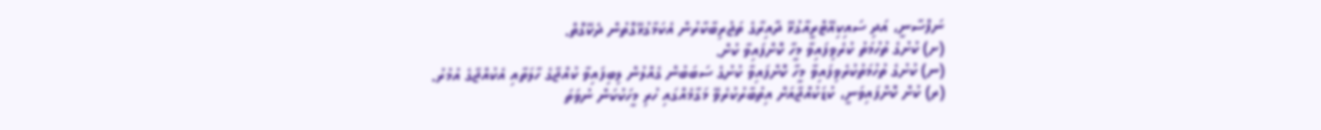ނަފްސާނީ، އަދި ސައިކިއޭޓްރީއާގުޅޭ ދާއިރާގެ ތަޖުރިބާކާރުން އެކަމާގުޅޭގޮތުން ދެކޭގޮތް.
(ށ) ކުށުގެ ތުހުމަތު ކުރެވިފައިވާ މީހާ ކޮށްފައިވާ ކުށް.
(ނ) ކުށުގެ ތުހުމަތުކުރެވިފައިވާ މީހާ ކޮށްފައިވާ ކުށުގެ ސަބަބުން ގެއްލުން ލިބިފައިވާ ކުއްޖާގެ ހާލަތާއި އެކުއްޖާގެ އުމުރު.
(ރ) ކުށް ކޮށްފައިވަނީ، ކުޑަކުއްޖާއަށް އިތުބާރުކުރެވޭ މަގާމެއްގައި ހުރި މީހަކުކަން ނުވަތަ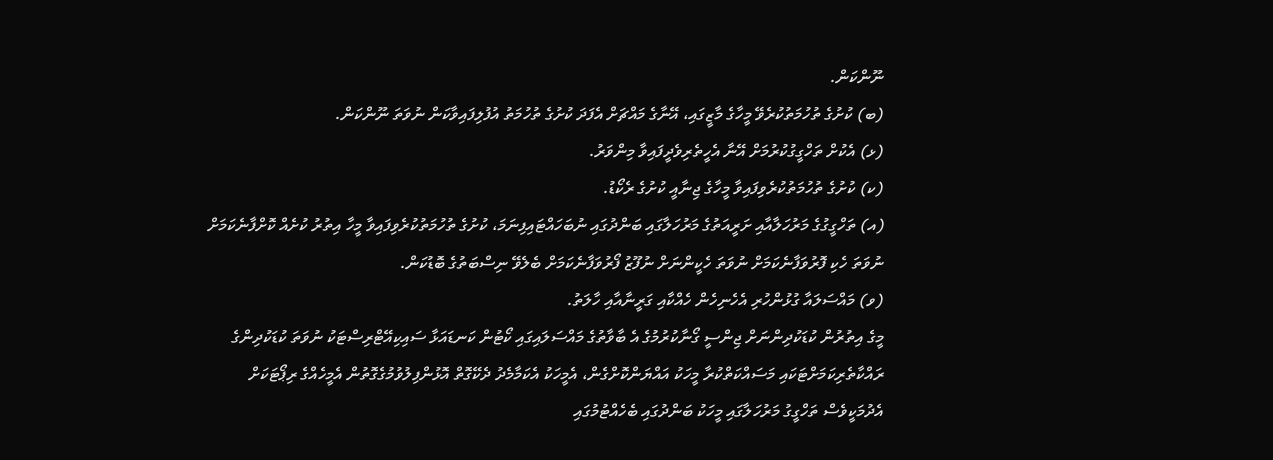ނޫންކަން.
(ބ) ކުށުގެ ތުހުމަތުކުރެވޭ މީހާގެ މާޒީގައި، އޭނާގެ މައްޗަށް އެފަދަ ކުށުގެ ތުހުމަތު އުފުލިފައިވާކަން ނުވަތަ ނޫންކަން.
(ޅ) އެކުށް ތަހްގީގުކުރުމަށް އޭނާ އެހީތެރިވެދީފައިވާ މިންވަރު.
(ކ) ކުށުގެ ތުހުމަތުކުރެވިފައިވާ މީހާގެ ޖިނާއީ ކުށުގެ ރެކޯޑު.
(އ) ތަހްގީގުގެ މަރުހަލާއާއި ށަރީއަތުގެ މަރުހަލާގައި ބަންދުގައި ނުބަހައްޓައިފިނަމަ، ކުށުގެ ތުހުމަތުކުރެވިފައިވާ މީހާ އިތުރު ކުށެއް ކޮށްފާނެކަމަށް ނުވަތަ ހެކި ފޮރުވަފާނެކަމަށް ނުވަތަ ހެކީންނަށް ނުފޫޒު ފޯރުވަފާނެކަމަށް ބެލެވޭ ނިސްބަތުގެ ބޮޑުކަން.
(ވ) މައްސަލައާ ގުޅުންހުރި އެހެނިހެން ހެއްކާއި ގަރީނާއާއި ހާލަތު.
މީގެ އިތުރުން ކުޑަކުދިންނަށް ޖިންސީ ގޯނާކުރުމުގެ އެ ބާވާތުގެ މައްސަލައިގައި ކޯޓުން ކަނޑައަޅާ ސައިކިއޭޓްރިސްޓަކު ނުވަތަ ކުޑަކުދިންގެ ރައްކާތެރިކަމަށްޓަކައި މަސައްކަތްކުރާ މީހަކު އައްޔަންކޮށްގެން، އެމީހަކު އެކަމާމެދު ދެކޭގޮތް އޮޅުންފިލުވުމުގެގޮތުން އެމީހެއްގެ ރިޕޯޓަކަށް އެދުމަކީވެސް ތަހްގީގު މަރުހަލާގައި މީހަކު ބަންދުގައި ބެހެއްޓުމުގައި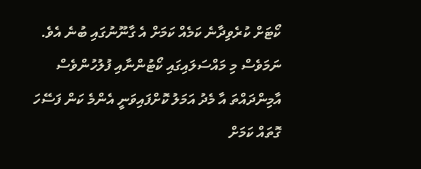ކޯޓަށް ކުރެވިދާނެ ކަމެއް ކަމަށް އެ ގާނޫނުގައި ބުނެ އެވެ. ނަމަވެސް މި މައްސަލައިގައި ކޯޓުންނާއި ފުލުހުންވެސް އާމިންދައްތަ އާ މެދު އަމަލު ކޮށްފައިވަނީ އެންމެ ކަން ފަސޭހަ ގޮތައް ކަމަށް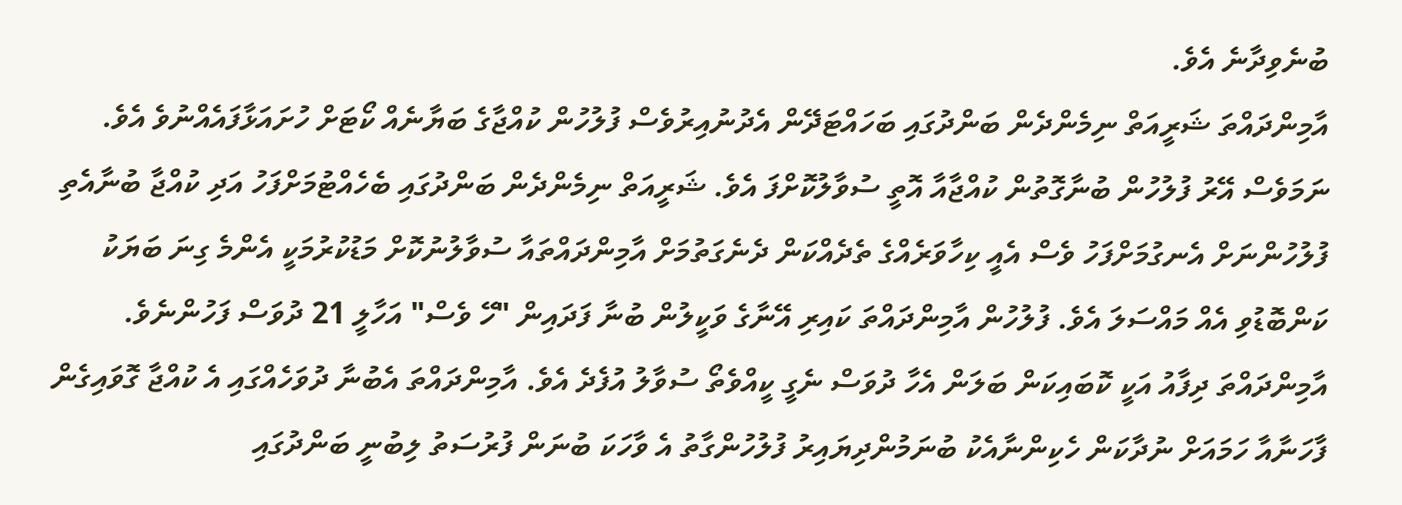ބުނެވިދާނެ އެވެ.
އާމިންދައްތަ ޝަރީއަތް ނިމެންދެން ބަންދުގައި ބަހައްޓަދޭން އެދުނުއިރުވެސް ފުލުހުން ކުއްޖާގެ ބަޔާނެއް ކޯޓަށް ހުށައަޅާފައެއްނުވެ އެވެ. ނަމަވެސް އޭރު ފުލުހުން ބުނާގޮތުން ކުއްޖާއާ އޮތީ ސުވާލުކޮށްފަ އެވެ. ޝަރީއަތް ނިމެންދެން ބަންދުގައި ބެހެއްޓުމަށްފަހު އަދި ކުއްޖާ ބުނާއެތި ފުލުހުންނަށް އެނގުމަށްފަހު ވެސް އެއީ ކިހާވަރެއްގެ ތެދެއްކަން ދެނެގަތުމަށް އާމިންދައްތައާ ސުވާލުނުކޮށް މަޑުކުރުމަކީ އެންމެ ގިނަ ބަޔަކު ކަންބޮޑުވި އެއް މައްސަލަ އެވެ. ފުލުހުން އާމިންދައްތަ ކައިރި އޭނާގެ ވަކީލުން ބުނާ ފަދައިން "ހޭ ވެސް" އަހާލީ 21 ދުވަސް ފަހުންނެވެ. އާމިންދައްތަ ދިފާއު އަކީ ކޮބައިކަން ބަލަން އެހާ ދުވަސް ނެގީ ކީއްވެތޯ ސުވާލު އުފެދެ އެވެ. އާމިންދައްތަ އެބުނާ ދުވަހެއްގައި އެ ކުއްޖާ ގޮވައިގެން ފާހަނާއާ ހަމައަށް ނުދާކަން ހެކިންނާއެކު ބުނަމުންދިޔައިރު ފުލުހުންގާތު އެ ވާހަކަ ބުނަން ފުރުސަތު ލިބުނީ ބަންދުގައި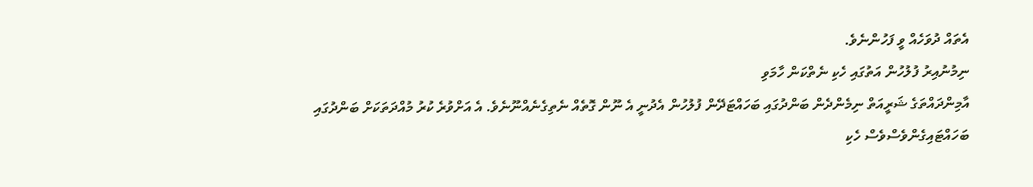އެތައް ދުވަހެއް ވީ ފަހުންނެވެ.
ނިމުނުއިރު ފުލުހުން އަތުގައި ހެކި ނެތްކަން ހާމަވި
އާމިންދައްތަގެ ޝަރީއަތް ނިމެންދެން ބަންދުގައި ބަހައްޓަދޭން ފުލުހުން އެދުނީ އެ ނޫން ގޮތެއް ނެތިގެނެއްނޫނެވެ. އެ އަށްވުރެ ކުރު މުއްދަތަކަށް ބަންދުގައި ބަހައްޓައިގެންވެސްވެސް ހެކި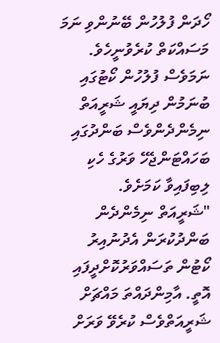ހޯދަން ފުލުހުން ބޭނުންވި ނަމަ މަސައްކަތް ކުރެވުނީހެވެ. ނަމަވެސް ފުލުހުން ކޯޓުގައި ބުނަމުން ދިޔައީ ޝަރީއަތް ނިމެންދެންވެސް ބަންދުގައި ބަހައްޓަންޖެހޭ ވަރުގެ ހެކި ލިބިފައިވާ ކަމަށެވެ.
"ޝަރީއަތް ނިމެންދެން ބަންދުކުރަން އެދުނުއިރު ކޯޓުން ތަސައްވަރުކޮށްދީފައި އޮތީ. އާމިންދައްތަ މައްޗަށް ޝަރީއަތްވެސް ކުރެވޭ ވަރަށް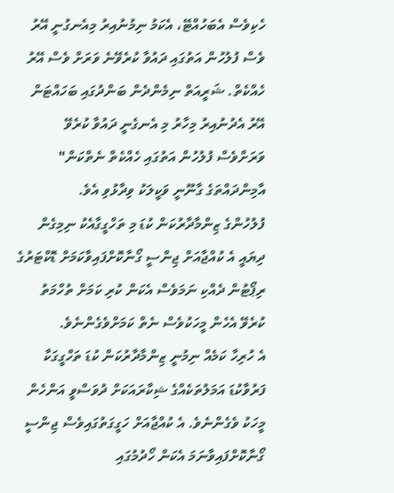ހެކިވެސް އެބަހުއްޓޭ، އެކަމު ނިމުނުއިރު މިއެނގުނީ އޭރު ވެސް ފުލުހުން އަތުގައި ދައުވާ ކުރެވޭނެ ވަރަށް ވެސް އޭރު ހެއްކެތް. ޝަރީއަތް ނިމެންދެން ބަންދުގައި ބަހައްޓަން އޭރު އެދުނުއިރު މިހާރު މި އެނގެނީ ދައުވާ ކުރެވޭ ވަރަށްވެސް ފުލުހުން އަތުގައި ހެއްކެތް ނެތްކަން" އާމިންދައްތަގެ ގާނޫނީ ވަކީލަކު ވިދާޅުވި އެވެ.
ފުލުހުންގެ ޒިންމާދާރުކަން ކުޑަ މި ތަހްގީގާއެކު ނިމިގެން ދިޔައީ އެ ކުއްޖާއަށް ޖިންސީ ގޯނާކޮށްފައިވާކަމަށް ޑޮކްޓަރުގެ ރިޕޯޓުން ދެއްކި ނަމަވެސް އެކަން ކުރި ކަމަށް ތުހްމަތު ކުރެވޭ އެހެން މީހަކުވެސް ނެތް ކަމަށްވެގެންނެވެ.
އެ ހުރިހާ ކަމެއް ނިމުނީ ޒިންމާދާރުކަން ކުޑަ ތަހްގީގަކާ ފަރުވާކުޑަ އަމަލުތަކެއްގެ ޝިކާރައަކަށް ދުވަސްވީ އަންހެން މީހަކު ވެގެންނެވެ. އެ ކުއްޖާއަށް ހަގީގަތުގައިވެސް ޖިންސީ ގޯނާކޮށްފައިވާނަމަ އެކަން ހޯދުމުގައި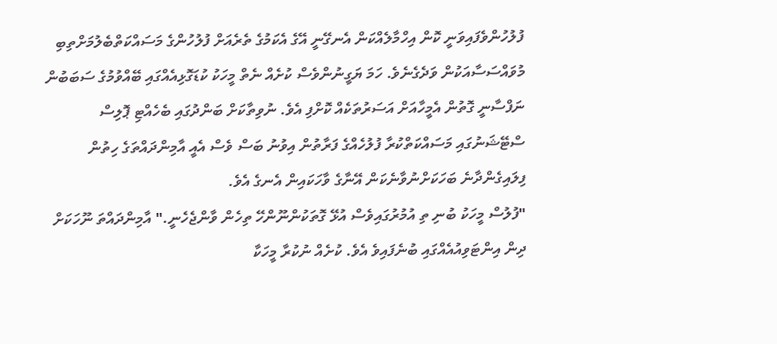ފުލުހުންވެފައިވަނީ ކޮން އިހްމާލެއްކަން އެނގޭނީ އޭގެ އެކަމުގެ ތެރެއަށް ފުލުހުންގެ މަސައްކަތްބެލުމަށްތިބި މުވައްސަސާއަކުން ވަދެގެނެވެ. ހަމަ ޔަގީނުންވެސް ކުށެއް ނެތް މީހަކު ކުޑަގޮޅިއެއްގައި ބޭއްވުމުގެ ސަބަބުން ނަފްސާނީ ގޮތުން އެމީހާއަށް އަސަރުތަކެއް ކޮށްފި އެވެ. ނުވިތާކަށް ބަންދުގައި ބެހެއްޓި ޕޮލިސް ސްޓޭޝަނުގައި މަސައްކަތްކުރާ ފުލުހެއްގެ ފަރާތުން އިވުނު ބަސް ވެސް އެއީ އާމިންދައްތަގެ ހިތުން ފިލައިގެންދާނެ ބަހަކަށްނުވާނެކަން އޭނާގެ ވާހަކައިން އެނގެ އެވެ.
"ފުލުސް މީހަކު ބުނި ތި އުމުރުގައިވެސް އުޅޭ ގޮތަކުންނޫންހޭ ތިހެން ވާންޖެހެނީ." އާމިންދައްތަ ނޫހަކަށް ދިން އިންޓަވިއުއެއްގައި ބުނެފައިވެ އެވެ. ކުށެއް ނުކުރާ މީހަކާ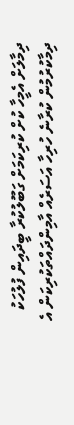ދިމާލަށް އެމީހާ ކުށް ކުރިކަމަށް ގަބޫލުކުރާ ބީދައިން ފުލުހަކު ދިމާކުރުމުން ކުރާނެ ހުރިހާ އަސަރެއް އާމިންދައްތަކުރިކަން އެ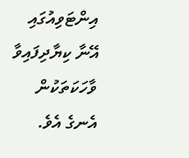އިންޓަވިއުގައި އޭނާ ކިޔާދިފައިވާ ވާހަކަތަކުން އެނގެ އެވެ.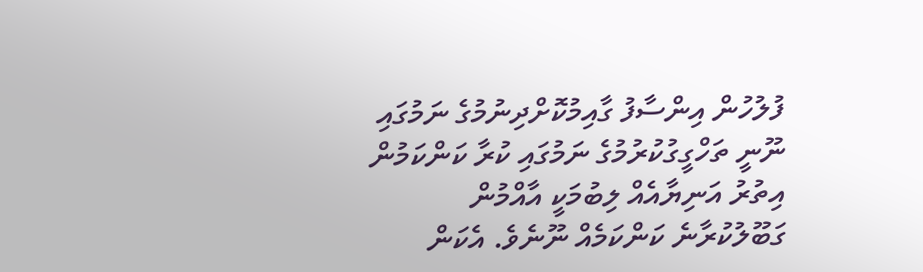ފުލުހުން އިންސާފު ގާއިމުކޮށްދިނުމުގެ ނަމުގައި ނޫނީ ތަހްގީގުކުރުމުގެ ނަމުގައި ކުރާ ކަންކަމުން އިތުރު އަނިޔާއެއް ލިބުމަކީ އާއްމުން ގަބޫލުކުރާނެ ކަންކަމެއް ނޫނެވެ. އެކަން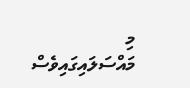މި މައްސަލައިގައިވެސް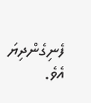ފެނިގެންދިޔަ އެވެ.